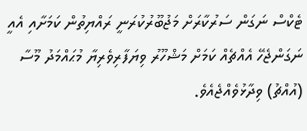ޓެކްސް ނަގަން ސަރުކާރަށް މަޖުބޫރުކުރަނީ ރައްޔިތުން ކަމަށާއި އެއީ ނަގަންޖެހޭ އެއްޗެއް ކަމަށް މަޝްހޫރު ވިޔަފާރިވެރިޔާ މުޙައްމަދު މޫސާ (އުއްޗު) ވިދާޅުވެއްޖެއެވެ.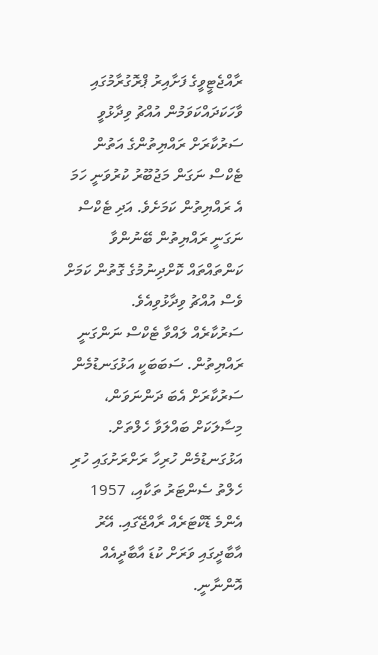ރާއްޖެޓީވީގެ ފަށާއިރު ޕްރޮގުރާމުގައި ވާހަކަދައްކަވަމުން އުއްޗު ވިދާޅުވީ ސަރުކާރަށް ރައްޔިތުންގެ އަތުން ޓެކްސް ނަގަން މަޖުބޫރު ކުރުވަނީ ހަމަ އެ ރައްޔިތުން ކަމަށެވެ. އަދި ޓެކްސް ނަގަނީ ރައްޔިތުން ބޭނުންވާ ކަންތައްތައް ކޮށްދިނުމުގެ ގޮތުން ކަމަށް ވެސް އުއްޗު ވިދާޅުވިއެވެ.
ސަރުކާރެއް ލައްވާ ޓެކްސް ނަންގަނީ ރައްޔިތުން. ސަބަބަކީ އަޅުގަނޑުމެން ސަރުކާރަށް އެބަ ދަންނަވަން، މިސާލަކަށް ބައްލަވާ ހެލްތަށް. އަޅުގަނޑުމެން ހުރިހާ ރަށްރަށުގައި ހުރި ހެލްތު ސެންޓަރު ތަކާއި، 1957 އެންމެ ޑޮކްޓަރެއް ރާއްޖޭގައި. އޭރު އާބާދީގައި ވަރަށް ކުޑަ އާބާދީއެއް އޮންނާނީ.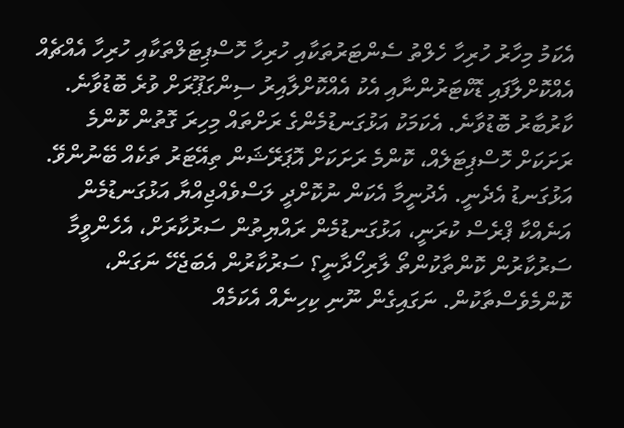އެކަމު މިހާރު ހުރިހާ ހެލްތު ސެންޓަރުތަކާއި ހުރިހާ ހޮސްޕިޓަލްތަކާއި ހުރިހާ އެއްޗެއް އެއްކޮށްލާފައި ޑޮކްޓަރުންނާއި އެކު އެއްކޮށްލާއިރު ސިންގަޕޫރަށް ވުރެ ބޮޑުވާނެ. ކާރުބާރު ބޮޑުވާނެ. އެކަމަކު އަޅުގަނޑުމެންގެ ރަށްތައް މިހިރަ ގޮތުން ކޮންމެ ރަށަކަށް ހޮސްޕިޓަލެއް، ކޮންމެ ރަށަކަށް އޮޕަރޭޝަން ތިއޭޓަރު ތަކެއް ބޭނުންވޭ. އަޅުގަނޑު އެދެނީ. އެދުނީމާ އެކަން ނުކޮށްދީ ލަސްވެއްޖިއްޔާ އަޅުގަނޑުމެން އަނެއްކާ ޕްރެސް ކުރަނީ، އަޅުގަނޑުމެން ރައްޔިތުން ސަރުކާރަށް، އެހެންވީމާ ސަރުކާރުން ކޮންތާކުންތޯ ލާރިހޯދާނީ؟ ސަރުކާރުން އެބަޖެހޭ ނަގަން، ކޮންމެވެސްތާކުން. ނަގައިގެން ނޫނި ކިހިނެއް އެކަމެއް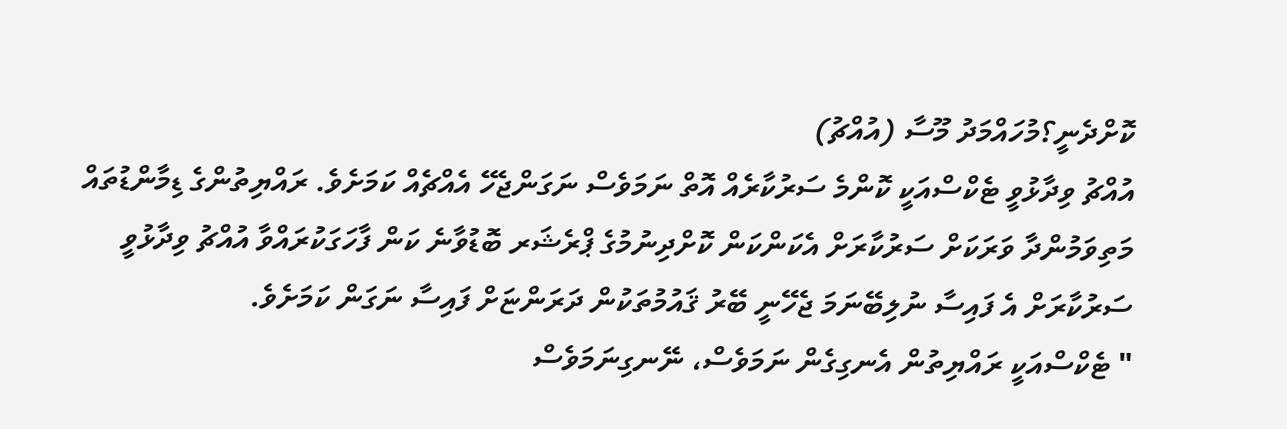ކޮށްދެނީ؟މުހައްމަދު މޫސާ (އުއްޗު)
އުއްޗު ވިދާޅުވީ ޓެކްސްއަކީ ކޮންމެ ސަރުކާރެއް އޮތް ނަމަވެސް ނަގަންޖެހޭ އެއްޗެއް ކަމަށެވެ. ރައްޔިތުންގެ ޑިމާންޑުތައް މަތިވަމުންދާ ވަރަކަށް ސަރުކާރަށް އެކަންކަން ކޮށްދިނުމުގެ ޕްރެޝަރ ބޮޑުވާނެ ކަން ފާހަގަކުރައްވާ އުއްޗު ވިދާޅުވީ ސަރުކާރަށް އެ ފައިސާ ނުލިބޭނަމަ ޖެހޭނީ ބޭރު ޤައުމުތަކުން ދަރަންޏަށް ފައިސާ ނަގަން ކަމަށެވެ.
" ޓެކްސްއަކީ ރައްޔިތުން އެނގިގެން ނަމަވެސް، ނޭނގިނަމަވެސް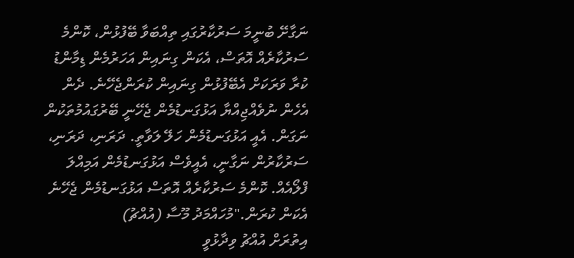ނަގާށޭ ބުނީމަ ސަރުކާރުގައި ތިއްބަވާ ބޭފުޅުން، ކޮންމެ ސަރުކާރެއް އޮތަސް، އެކަން ގިނައިން އަހަރުމެން ޑިމާންޑު ކުރާ ވަރަކަށް އެބޭފުޅުން ގިނައިން ކުރަންޖެހޭނެ. ދެން އެހެން ނުވެއްޖިއްޔާ އަޅުގަނޑުމެން ޖެހޭނީ ބޭރުގައުމުތަކުން ނަގަން. އެއީ އަޅުގަނޑުމެން ހަލޭ ލަވާތީ. ދަރަނި، ދަރަނި، ސަރުކާރުން ނަގާނީ، އެއީވެސް އަޅުގަނޑުމެން އަމިއްލަ ފްލޯއެއް. ކޮންމެ ސަރުކާރެއް އޮތަސް އަޅުގަނޑުމެން ޖެހޭނެ އެކަން ކުރަން."މުހައްމަދު މޫސާ (އުއްޗު)
އިތުރަށް އުއްޗު ވިދާޅުވީ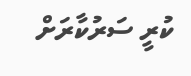ކުރީ ސަރުކާރަށް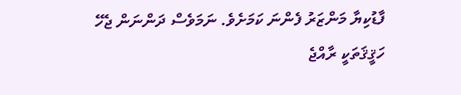ފާޑުކިޔާ މަންޒަރު ފެންނަ ކަމަށެވެ. ނަމަވެސް ދަންނަން ޖެހޭ ހަޤީޤަތަކީ ރާއްޖެ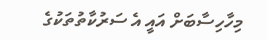މިހާހިސާބަށް އައީ އެ ސަރުކާތުތަކުގެ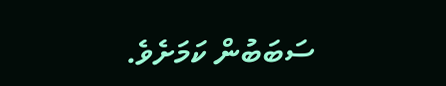ސަބަބުން ކަމަށެވެ.